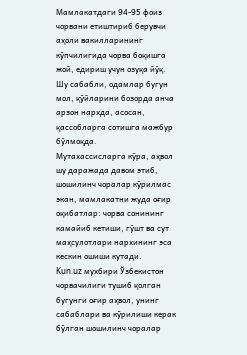Мамлакатдаги 94-95 фоиз чорвани етиштириб берувчи аҳоли вакилларининг кўпчилигида чорва боқишга жой, едириш учун озуқа йўқ.
Шу сабабли, одамлар бугун мол, қўйларини бозорда анча арзон нархда, асосан, қассобларга сотишга мажбур бўлмоқда.
Мутахассисларга кўра, аҳвол шу даражада давом этиб, шошилинч чоралар кўрилмас экан, мамлакатни жуда оғир оқибатлар: чорва сонининг камайиб кетиши, гўшт ва сут маҳсулотлари нархининг эса кескин ошиши кутади.
Kun.uz мухбири Ўзбекистон чорвачилиги тушиб қолган бугунги оғир аҳвол, унинг сабаблари ва кўрилиши керак бўлган шошилинч чоралар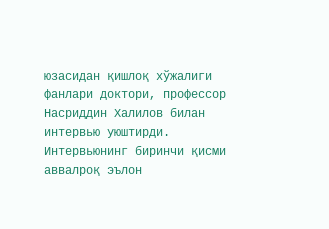юзасидан қишлоқ хўжалиги фанлари доктори, профессор Насриддин Халилов билан интервью уюштирди.
Интервьюнинг биринчи қисми аввалроқ эълон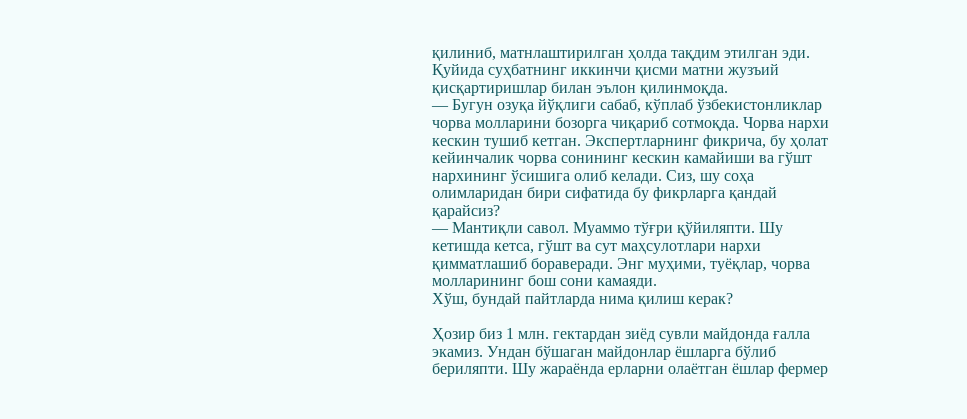қилиниб, матнлаштирилган ҳолда тақдим этилган эди. Қуйида суҳбатнинг иккинчи қисми матни жузъий қисқартиришлар билан эълон қилинмоқда.
— Бугун озуқа йўқлиги сабаб, кўплаб ўзбекистонликлар чорва молларини бозорга чиқариб сотмоқда. Чорва нархи кескин тушиб кетган. Экспертларнинг фикрича, бу ҳолат кейинчалик чорва сонининг кескин камайиши ва гўшт нархининг ўсишига олиб келади. Сиз, шу соҳа олимларидан бири сифатида бу фикрларга қандай қарайсиз?
— Мантиқли савол. Муаммо тўғри қўйиляпти. Шу кетишда кетса, гўшт ва сут маҳсулотлари нархи қимматлашиб бораверади. Энг муҳими, туёқлар, чорва молларининг бош сони камаяди.
Хўш, бундай пайтларда нима қилиш керак?

Ҳозир биз 1 млн. гектардан зиёд сувли майдонда ғалла экамиз. Ундан бўшаган майдонлар ёшларга бўлиб бериляпти. Шу жараёнда ерларни олаётган ёшлар фермер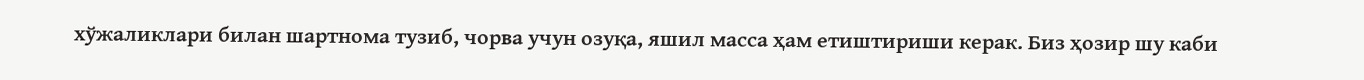хўжаликлари билан шартнома тузиб, чорва учун озуқа, яшил масса ҳам етиштириши керак. Биз ҳозир шу каби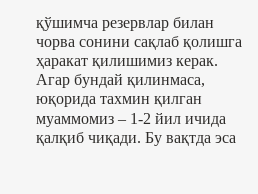қўшимча резервлар билан чорва сонини сақлаб қолишга ҳаракат қилишимиз керак. Агар бундай қилинмаса, юқорида тахмин қилган муаммомиз – 1-2 йил ичида қалқиб чиқади. Бу вақтда эса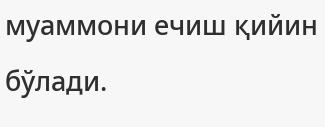муаммони ечиш қийин бўлади.